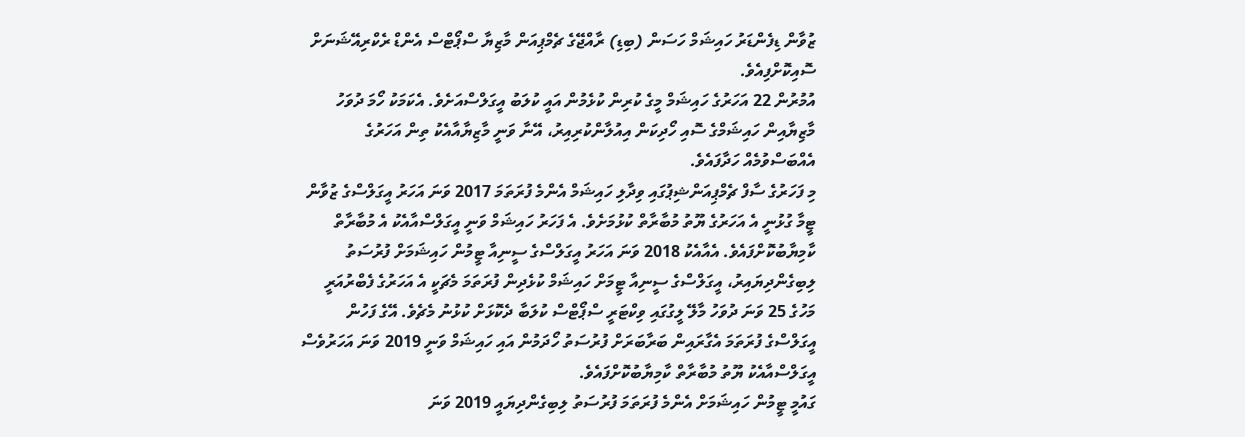ޒުވާން ޑިފެންޑަރު ހައިޝަމް ހަސަން (ބިޑި) ރާއްޖޭގެ ޗެމްޕިއަން މާޒިޔާ ސްޕޯޓްސް އެންޑް ރެކްރިއޭޝަނަށް ސޮއިކޮށްފިއެވެ.
އުމުރުން 22 އަހަރުގެ ހައިޝަމް މީގެ ކުރިން ކުޅެމުން އައީ ކުލަބު އީގަލްސްއަށެވެ. އެކަމަކު ހޯމަ ދުވަހު މާޒިޔާއިން ހައިޝަމްގެ ސޮއި ހޯދިކަން އިއުލާންކުރިއިރު، އޭނާ ވަނީ މާޒިޔާއާއެކު ތިން އަހަރުގެ އެއްބަސްވުމެއް ހަދާފައެވެ.
މި ފަހަރުގެ ސާފް ޗެމްޕިއަންޝިޕުގައި ވިދާލި ހައިޝަމް އެންމެ ފުރަތަމަ 2017 ވަނަ އަހަރު އީގަލްސްގެ ޒުވާން ޓީމާ ގުޅުނީ އެ އަހަރުގެ ޔޫތު މުބާރާތް ކުޅުމަށެވެ. އެ ފަހަރު ހައިޝަމް ވަނީ އީގަލްސްއާއެކު އެ މުބާރާތް ކާމިޔާބުކޮށްފައެވެ. އެއާއެކު 2018 ވަނަ އަހަރު އީގަލްސްގެ ސީނިއާ ޓީމުން ހައިޝަމަށް ފުރުސަތު ލިބިގެންދިޔައިރު، އީގަލްސްގެ ސީނިއާ ޓީމަށް ހައިޝަމް ކުޅެދިން ފުރަތަމަ މެޗަކީ އެ އަހަރުގެ ފެބްރުއަރީ މަހުގެ 25 ވަނަ ދުވަހު މާލޭ ލީގުގައި ވިކްޓަރީ ސްޕޯޓްސް ކުލަބާ ދެކޮޅަށް ކުޅުނު މެޗެވެ. އޭގެ ފަހުން އީގަލްސްގެ ފުރަތަމަ އެގާރައިން ބަރާބަރަށް ފުރުސަތު ހޯދަމުން އައި ހައިޝަމް ވަނީ 2019 ވަނަ އަހަރުވެސް އީގަލްސްއާއެކު ޔޫތު މުބާރާތް ކާމިޔާބުކޮށްފައެވެ.
ގައުމީ ޓީމުން ހައިޝަމަށް އެންމެ ފުރަތަމަ ފުރުސަތު ލިބިގެންދިޔައީ 2019 ވަނަ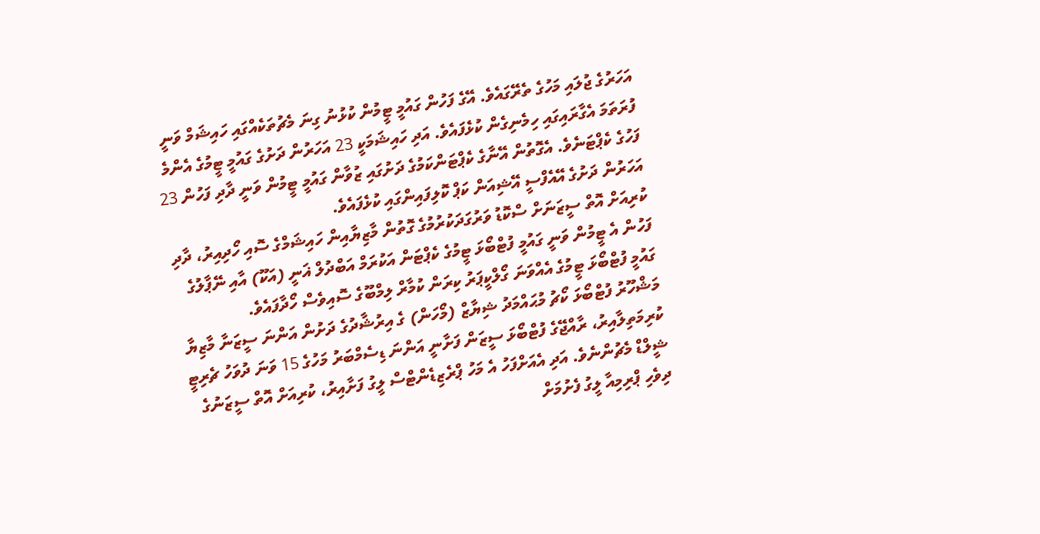އަހަރުގެ ޖުލައި މަހުގެ ތެރޭގައެވެ. އޭގެ ފަހުން ގައުމީ ޓީމުން ކުޅުނު ގިނަ މެޗުތަކެއްގައި ހައިޝަމް ވަނީ ފުރަތަމަ އެގާރައިގައި ހިމެނިގެން ކުޅެފައެވެ. އަދި ހައިޝަމަކީ 23 އަހަރުން ދަށުގެ ގައުމީ ޓީމުގެ އެންމެ ފަހުގެ ކެޕްޓަނެވެ. އެގޮތުން އޭނާގެ ކެޕްޓަންކަމުގެ ދަށުގައި ޒުވާން ގައުމީ ޓީމުން ވަނީ ދާދި ފަހުން 23 އަހަރުން ދަށުގެ އޭއެފްސީ އޭޝިއަން ކަޕް ކޮލިފައިންގައި ކުޅެފައެވެ.
ކުރިއަށް އޮތް ސީޒަނަށް ސްކޮޑު ވަރުގަދަކުރުމުގެ ގޮތުން މާޒިޔާއިން ހައިޝަމްގެ ސޮއި ހޯދިއިރު، ދާދި ފަހުން އެ ޓީމުން ވަނީ ގައުމީ ފުޓްބޯޅަ ޓީމުގެ ކެޕްޓަން އަކުރަމް އަބްދުލް ޣަނީ (އަކޫ) އާއި ނޭޕާލުގެ ގައުމީ ފުޓްބޯޅަ ޓީމުގެ އެއްވަނަ ގޯލްކީޕަރު ކިރަން ކުމާރް ލިމްބޫގެ ސޮއިވެސް ހޯދާފައެވެ.
މަޝްހޫރު ފުޓްބޯޅަ ކޯޗު މުޙައްމަދު ޝިޔާޒް (މޯހަން) ގެ އިރުޝާދުގެ ދަށުން އަންނަ ސީޒަނާ މާޒިޔާ ކުރިމަތިލާއިރު، ރާއްޖޭގެ ފުޓްބޯޅަ ސީޒަން ފަށާނީ އަންނަ ޑިސެމްބަރު މަހުގެ 15 ވަނަ ދުވަހު ޗެރިޓީ ޝީލްޑް މެޗުންނެވެ. އަދި އެއަށްފަހު އެ މަހު ޕްރެޒިޑެންޓްސް ލީގު ފަށާއިރު، ކުރިއަށް އޮތް ސީޒަނުގެ ދިވެހި ޕްރިމިއާ ލީގު ފެށުމަށް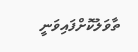ތާވަލުކޮށްފައިވަނީ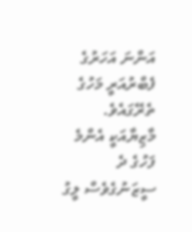އަންނަ އަހަރުގެ ފެބްރުއަރީ މަހުގެ ތެރޭގައެވެ. މާޒިޔާއަކީ އެންމެ ފަހުގެ ދެ ސީޒަނުގެވެސް ލީގު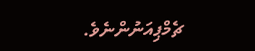ޗެމްޕިއަނުންނެވެ.